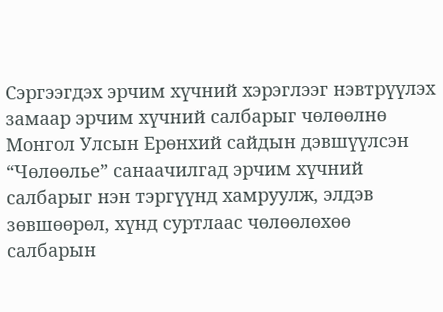Сэргээгдэх эрчим хүчний хэрэглээг нэвтрүүлэх замаар эрчим хүчний салбарыг чөлөөлнө
Монгол Улсын Ерөнхий сайдын дэвшүүлсэн “Чөлөөлье” санаачилгад эрчим хүчний салбарыг нэн тэргүүнд хамруулж, элдэв зөвшөөрөл, хүнд суртлаас чөлөөлөхөө салбарын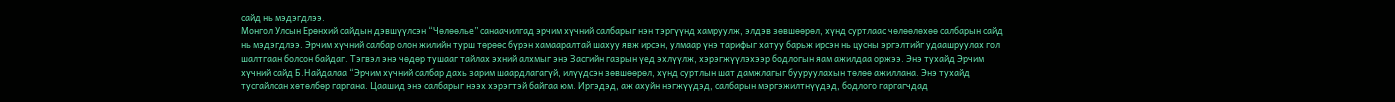сайд нь мэдэгдлээ.
Монгол Улсын Ерөнхий сайдын дэвшүүлсэн “Чөлөөлье” санаачилгад эрчим хүчний салбарыг нэн тэргүүнд хамруулж, элдэв зөвшөөрөл, хүнд суртлаас чөлөөлөхөө салбарын сайд нь мэдэгдлээ. Эрчим хүчний салбар олон жилийн турш төрөөс бүрэн хамааралтай шахуу явж ирсэн, улмаар үнэ тарифыг хатуу барьж ирсэн нь цусны эргэлтийг удаашруулах гол шалтгаан болсон байдаг. Тэгвэл энэ чөдөр тушааг тайлах эхний алхмыг энэ Засгийн газрын үед эхлүүлж, хэрэгжүүлэхээр бодлогын яам ажилдаа оржээ. Энэ тухайд Эрчим хүчний сайд Б.Найдалаа “Эрчим хүчний салбар дахь зарим шаардлагагүй, илүүдсэн зөвшөөрөл, хүнд суртлын шат дамжлагыг бууруулахын төлөө ажиллана. Энэ тухайд тусгайлсан хөтөлбөр гаргана. Цаашид энэ салбарыг нээх хэрэгтэй байгаа юм. Иргэдэд, аж ахуйн нэгжүүдэд, салбарын мэргэжилтнүүдэд, бодлого гаргагчдад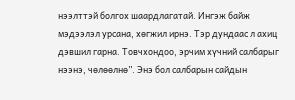нээлттэй болгох шаардлагатай. Ингэж байж мэдээлэл урсана, хөгжил ирнэ. Тэр дундаас л ахиц дэвшил гарна. Товчхондоо, эрчим хүчний салбарыг нээнэ, чөлөөлнө”. Энэ бол салбарын сайдын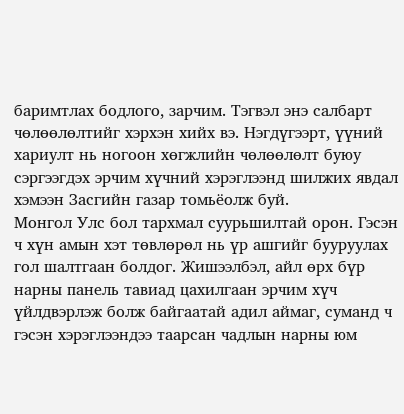баримтлах бодлого, зарчим. Тэгвэл энэ салбарт чөлөөлөлтийг хэрхэн хийх вэ. Нэгдүгээрт, үүний хариулт нь ногоон хөгжлийн чөлөөлөлт буюу сэргээгдэх эрчим хүчний хэрэглээнд шилжих явдал хэмээн Засгийн газар томьёолж буй.
Монгол Улс бол тархмал суурьшилтай орон. Гэсэн ч хүн амын хэт төвлөрөл нь үр ашгийг бууруулах гол шалтгаан болдог. Жишээлбэл, айл өрх бүр нарны панель тавиад цахилгаан эрчим хүч үйлдвэрлэж болж байгаатай адил аймаг, суманд ч гэсэн хэрэглээндээ таарсан чадлын нарны юм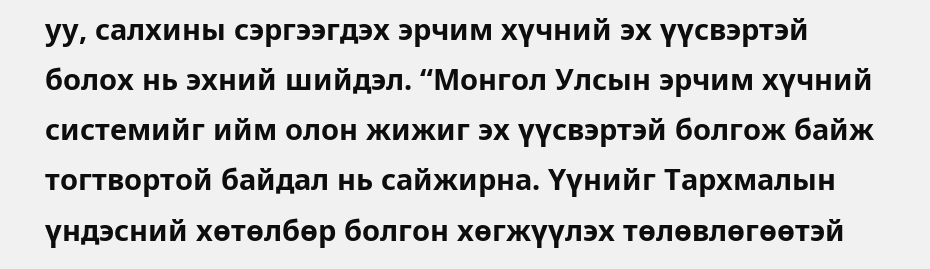уу, салхины сэргээгдэх эрчим хүчний эх үүсвэртэй болох нь эхний шийдэл. “Монгол Улсын эрчим хүчний системийг ийм олон жижиг эх үүсвэртэй болгож байж тогтвортой байдал нь сайжирна. Үүнийг Тархмалын үндэсний хөтөлбөр болгон хөгжүүлэх төлөвлөгөөтэй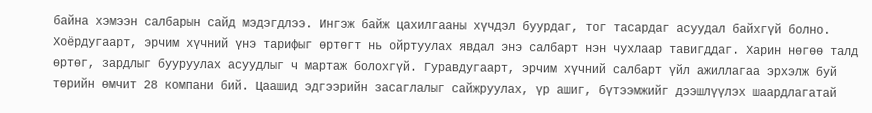байна хэмээн салбарын сайд мэдэгдлээ. Ингэж байж цахилгааны хүчдэл буурдаг, тог тасардаг асуудал байхгүй болно. Хоёрдугаарт, эрчим хүчний үнэ тарифыг өртөгт нь ойртуулах явдал энэ салбарт нэн чухлаар тавигддаг. Харин нөгөө талд өртөг, зардлыг бууруулах асуудлыг ч мартаж болохгүй. Гуравдугаарт, эрчим хүчний салбарт үйл ажиллагаа эрхэлж буй төрийн өмчит 28 компани бий. Цаашид эдгээрийн засаглалыг сайжруулах, үр ашиг, бүтээмжийг дээшлүүлэх шаардлагатай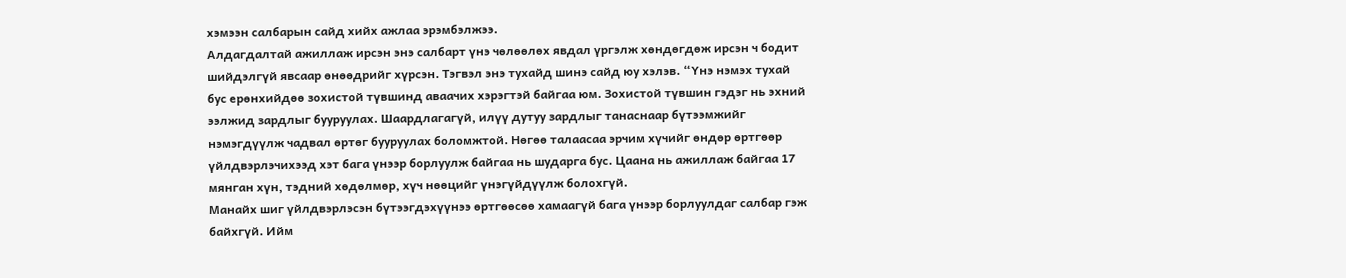хэмээн салбарын сайд хийх ажлаа эрэмбэлжээ.
Алдагдалтай ажиллаж ирсэн энэ салбарт үнэ чөлөөлөх явдал үргэлж хөндөгдөж ирсэн ч бодит шийдэлгүй явсаар өнөөдрийг хүрсэн. Тэгвэл энэ тухайд шинэ сайд юу хэлэв. “Үнэ нэмэх тухай бус ерөнхийдөө зохистой түвшинд аваачих хэрэгтэй байгаа юм. Зохистой түвшин гэдэг нь эхний ээлжид зардлыг бууруулах. Шаардлагагүй, илүү дутуу зардлыг танаснаар бүтээмжийг нэмэгдүүлж чадвал өртөг бууруулах боломжтой. Нөгөө талаасаа эрчим хүчийг өндөр өртгөөр үйлдвэрлэчихээд хэт бага үнээр борлуулж байгаа нь шударга бус. Цаана нь ажиллаж байгаа 17 мянган хүн, тэдний хөдөлмөр, хүч нөөцийг үнэгүйдүүлж болохгүй.
Манайх шиг үйлдвэрлэсэн бүтээгдэхүүнээ өртгөөсөө хамаагүй бага үнээр борлуулдаг салбар гэж байхгүй. Ийм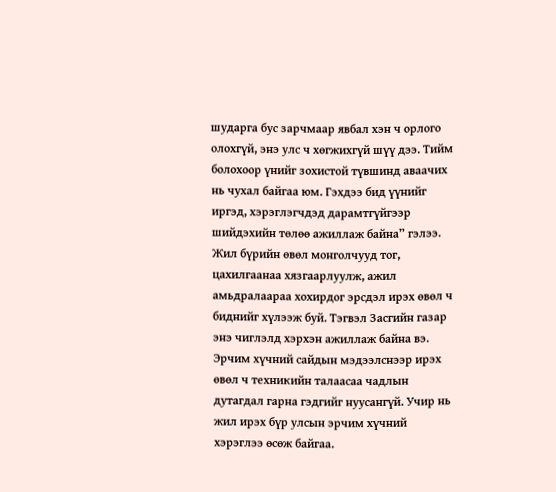шударга бус зарчмаар явбал хэн ч орлого олохгүй, энэ улс ч хөгжихгүй шүү дээ. Тийм болохоор үнийг зохистой түвшинд аваачих нь чухал байгаа юм. Гэхдээ бид үүнийг иргэд, хэрэглэгчдэд дарамтгүйгээр шийдэхийн төлөө ажиллаж байна” гэлээ. Жил бүрийн өвөл монголчууд тог, цахилгаанаа хязгаарлуулж, ажил амьдралаараа хохирдог эрсдэл ирэх өвөл ч биднийг хүлээж буй. Тэгвэл Засгийн газар энэ чиглэлд хэрхэн ажиллаж байна вэ. Эрчим хүчний сайдын мэдээлснээр ирэх өвөл ч техникийн талаасаа чадлын дутагдал гарна гэдгийг нуусангүй. Учир нь жил ирэх бүр улсын эрчим хүчний хэрэглээ өсөж байгаа.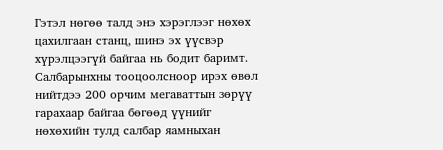Гэтэл нөгөө талд энэ хэрэглээг нөхөх цахилгаан станц, шинэ эх үүсвэр хүрэлцээгүй байгаа нь бодит баримт. Салбарынхны тооцоолсноор ирэх өвөл нийтдээ 200 орчим мегаваттын зөрүү гарахаар байгаа бөгөөд үүнийг нөхөхийн тулд салбар яамныхан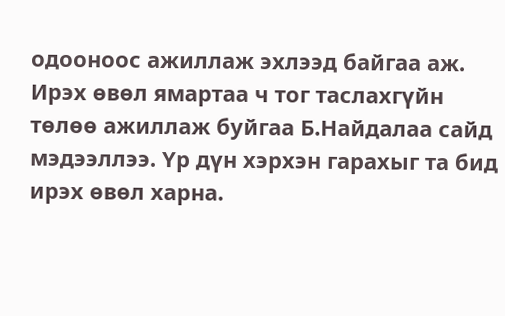одооноос ажиллаж эхлээд байгаа аж. Ирэх өвөл ямартаа ч тог таслахгүйн төлөө ажиллаж буйгаа Б.Найдалаа сайд мэдээллээ. Үр дүн хэрхэн гарахыг та бид ирэх өвөл харна.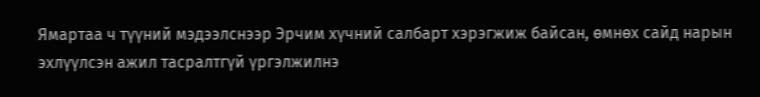Ямартаа ч түүний мэдээлснээр Эрчим хүчний салбарт хэрэгжиж байсан, өмнөх сайд нарын эхлүүлсэн ажил тасралтгүй үргэлжилнэ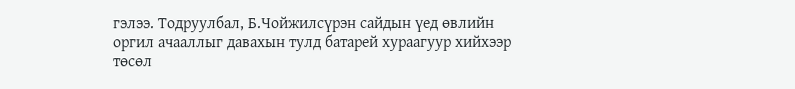гэлээ. Тодруулбал, Б.Чойжилсүрэн сайдын үед өвлийн оргил ачааллыг давахын тулд батарей хураагуур хийхээр төсөл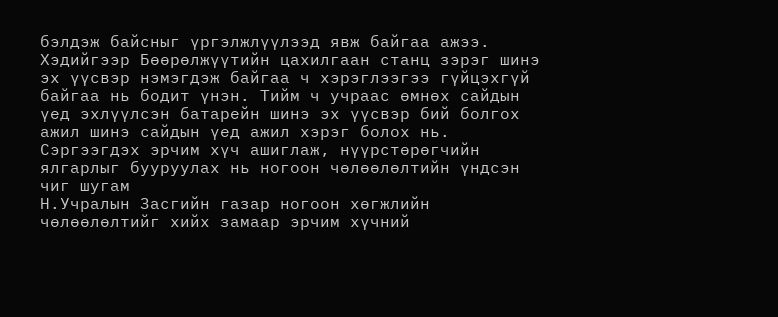бэлдэж байсныг үргэлжлүүлээд явж байгаа ажээ. Хэдийгээр Бөөрөлжүүтийн цахилгаан станц зэрэг шинэ эх үүсвэр нэмэгдэж байгаа ч хэрэглээгээ гүйцэхгүй байгаа нь бодит үнэн. Тийм ч учраас өмнөх сайдын үед эхлүүлсэн батарейн шинэ эх үүсвэр бий болгох ажил шинэ сайдын үед ажил хэрэг болох нь.
Сэргээгдэх эрчим хүч ашиглаж, нүүрстөрөгчийн ялгарлыг бууруулах нь ногоон чөлөөлөлтийн үндсэн чиг шугам
Н.Учралын Засгийн газар ногоон хөгжлийн чөлөөлөлтийг хийх замаар эрчим хүчний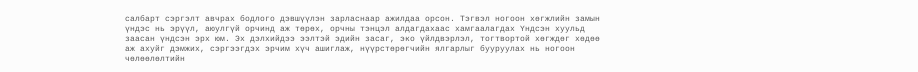салбарт сэргэлт авчрах бодлого дэвшүүлэн зарласнаар ажилдаа орсон. Тэгвэл ногоон хөгжлийн замын үндэс нь эрүүл, аюулгүй орчинд аж төрөх, орчны тэнцэл алдагдахаас хамгаалагдах Үндсэн хуульд заасан үндсэн эрх юм. Эх дэлхийдээ ээлтэй эдийн засаг, эко үйлдвэрлэл, тогтвортой хөгждөг хөдөө аж ахуйг дэмжих, сэргээгдэх эрчим хүч ашиглаж, нүүрстөрөгчийн ялгарлыг бууруулах нь ногоон чөлөөлөлтийн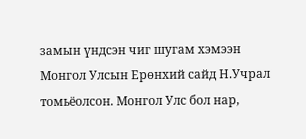замын үндсэн чиг шугам хэмээн Монгол Улсын Ерөнхий сайд Н.Учрал томьёолсон. Монгол Улс бол нар,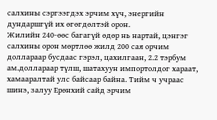салхины сэргээгдэх эрчим хүч, энергийн дундаршгүй их өгөгдөлтэй орон.
Жилийн 240-өөс багагүй өдөр нь нартай, цэнгэг салхины орон мөртлөө жилд 200 сая орчим доллараар бусдаас гэрэл, цахилгаан, 2.2 тэрбум ам.доллараар түлш, шатахуун импортолдог хараат, хамааралтай улс байсаар байна. Тийм ч учраас шинэ, залуу Ерөнхий сайд эрчим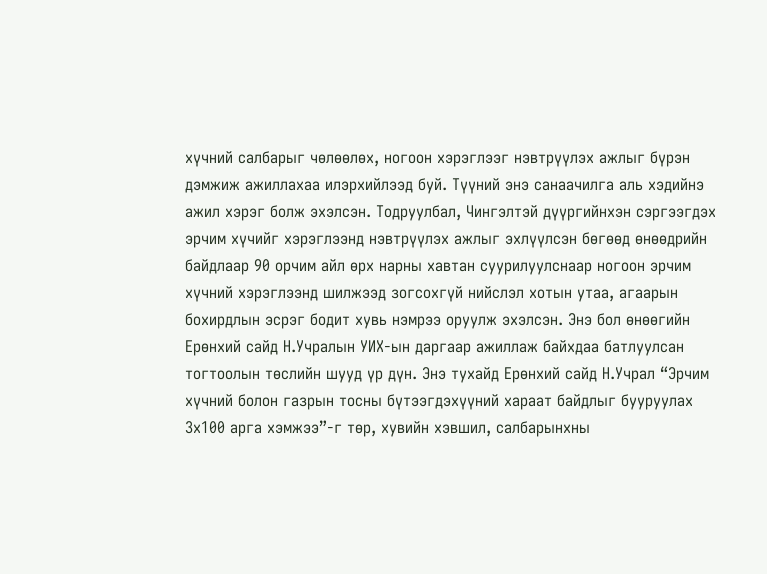хүчний салбарыг чөлөөлөх, ногоон хэрэглээг нэвтрүүлэх ажлыг бүрэн дэмжиж ажиллахаа илэрхийлээд буй. Түүний энэ санаачилга аль хэдийнэ ажил хэрэг болж эхэлсэн. Тодруулбал, Чингэлтэй дүүргийнхэн сэргээгдэх эрчим хүчийг хэрэглээнд нэвтрүүлэх ажлыг эхлүүлсэн бөгөөд өнөөдрийн байдлаар 90 орчим айл өрх нарны хавтан суурилуулснаар ногоон эрчим хүчний хэрэглээнд шилжээд зогсохгүй нийслэл хотын утаа, агаарын бохирдлын эсрэг бодит хувь нэмрээ оруулж эхэлсэн. Энэ бол өнөөгийн Ерөнхий сайд Н.Учралын УИХ-ын даргаар ажиллаж байхдаа батлуулсан тогтоолын төслийн шууд үр дүн. Энэ тухайд Ерөнхий сайд Н.Учрал “Эрчим хүчний болон газрын тосны бүтээгдэхүүний хараат байдлыг бууруулах 3х100 арга хэмжээ”-г төр, хувийн хэвшил, салбарынхны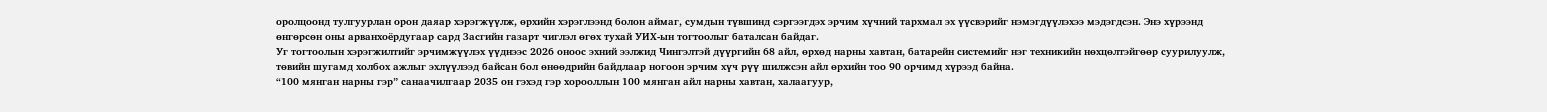оролцоонд тулгуурлан орон даяар хэрэгжүүлж, өрхийн хэрэглээнд болон аймаг, сумдын түвшинд сэргээгдэх эрчим хүчний тархмал эх үүсвэрийг нэмэгдүүлэхээ мэдэгдсэн. Энэ хүрээнд өнгөрсөн оны арванхоёрдугаар сард Засгийн газарт чиглэл өгөх тухай УИХ-ын тогтоолыг баталсан байдаг.
Уг тогтоолын хэрэгжилтийг эрчимжүүлэх үүднээс 2026 оноос эхний ээлжид Чингэлтэй дүүргийн 68 айл, өрхөд нарны хавтан, батарейн системийг нэг техникийн нөхцөлтэйгөөр суурилуулж, төвийн шугамд холбох ажлыг эхлүүлээд байсан бол өнөөдрийн байдлаар ногоон эрчим хүч рүү шилжсэн айл өрхийн тоо 90 орчимд хүрээд байна.
“100 мянган нарны гэр” санаачилгаар 2035 он гэхэд гэр хорооллын 100 мянган айл нарны хавтан, халаагуур,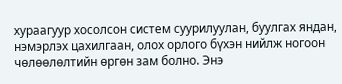хураагуур хосолсон систем суурилуулан, буулгах яндан, нэмэрлэх цахилгаан, олох орлого бүхэн нийлж ногоон чөлөөлөлтийн өргөн зам болно. Энэ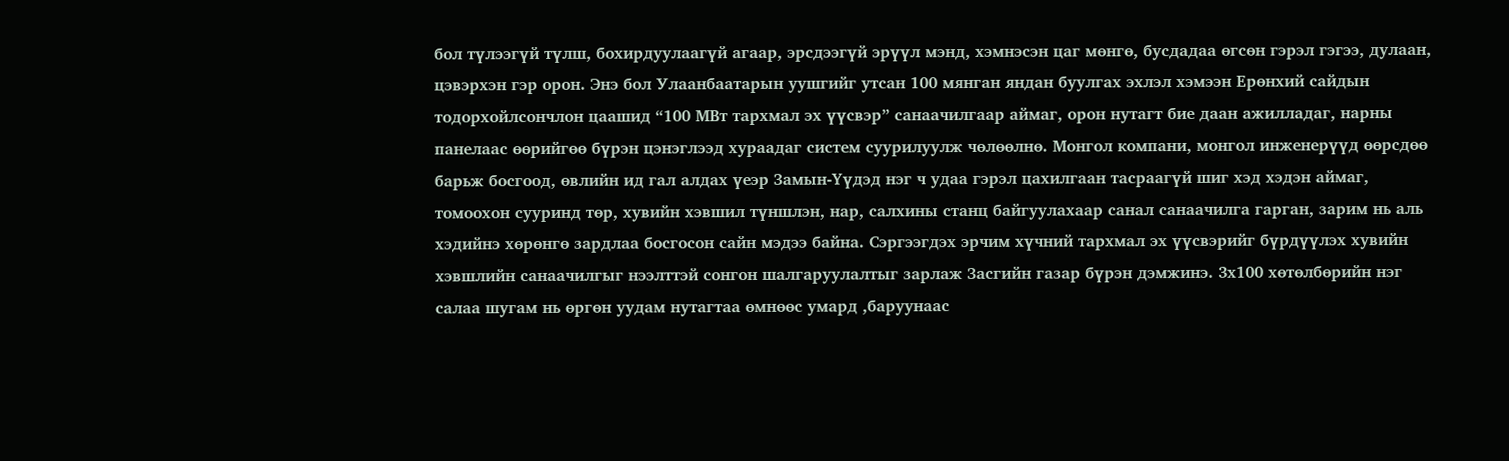бол түлээгүй түлш, бохирдуулаагүй агаар, эрсдээгүй эрүүл мэнд, хэмнэсэн цаг мөнгө, бусдадаа өгсөн гэрэл гэгээ, дулаан, цэвэрхэн гэр орон. Энэ бол Улаанбаатарын уушгийг утсан 100 мянган яндан буулгах эхлэл хэмээн Ерөнхий сайдын тодорхойлсончлон цаашид “100 МВт тархмал эх үүсвэр” санаачилгаар аймаг, орон нутагт бие даан ажилладаг, нарны панелаас өөрийгөө бүрэн цэнэглээд хураадаг систем суурилуулж чөлөөлнө. Монгол компани, монгол инженерүүд өөрсдөө барьж босгоод, өвлийн ид гал алдах үеэр Замын-Үүдэд нэг ч удаа гэрэл цахилгаан тасраагүй шиг хэд хэдэн аймаг, томоохон сууринд төр, хувийн хэвшил түншлэн, нар, салхины станц байгуулахаар санал санаачилга гарган, зарим нь аль хэдийнэ хөрөнгө зардлаа босгосон сайн мэдээ байна. Сэргээгдэх эрчим хүчний тархмал эх үүсвэрийг бүрдүүлэх хувийн хэвшлийн санаачилгыг нээлттэй сонгон шалгаруулалтыг зарлаж Засгийн газар бүрэн дэмжинэ. 3х100 хөтөлбөрийн нэг салаа шугам нь өргөн уудам нутагтаа өмнөөс умард ,баруунаас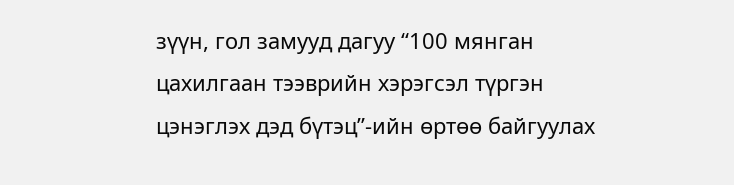зүүн, гол замууд дагуу “100 мянган цахилгаан тээврийн хэрэгсэл түргэн цэнэглэх дэд бүтэц”-ийн өртөө байгуулах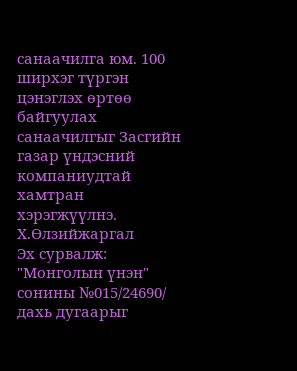санаачилга юм. 100 ширхэг түргэн цэнэглэх өртөө байгуулах санаачилгыг Засгийн газар үндэсний компаниудтай хамтран хэрэгжүүлнэ.
Х.Өлзийжаргал
Эх сурвалж: "Монголын үнэн" сонины №015/24690/ дахь дугаарыг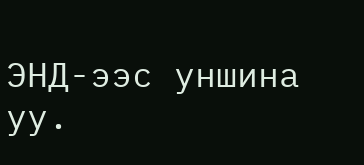ЭНД-ээс уншина уу.